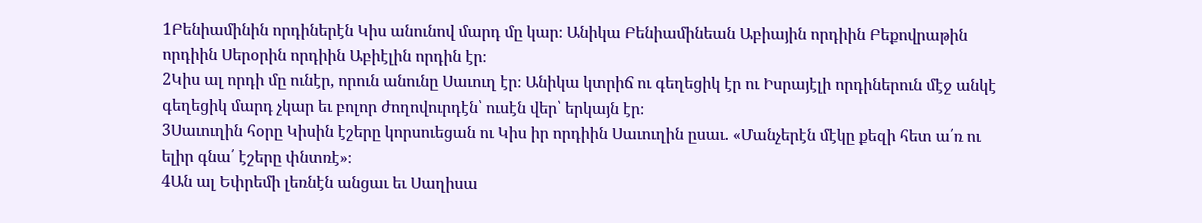1Բենիամինին որդիներէն Կիս անունով մարդ մը կար։ Անիկա Բենիամինեան Աբիային որդիին Բեքովրաթին որդիին Սերօրին որդիին Աբիէլին որդին էր։
2Կիս ալ որդի մը ունէր, որուն անունը Սաւուղ էր։ Անիկա կտրիճ ու գեղեցիկ էր ու Իսրայէլի որդիներուն մէջ անկէ գեղեցիկ մարդ չկար եւ բոլոր ժողովուրդէն՝ ուսէն վեր՝ երկայն էր։
3Սաւուղին հօրը Կիսին էշերը կորսուեցան ու Կիս իր որդիին Սաւուղին ըսաւ. «Մանչերէն մէկը քեզի հետ ա՛ռ ու ելիր գնա՛ էշերը փնտռէ»։
4Ան ալ Եփրեմի լեռնէն անցաւ եւ Սաղիսա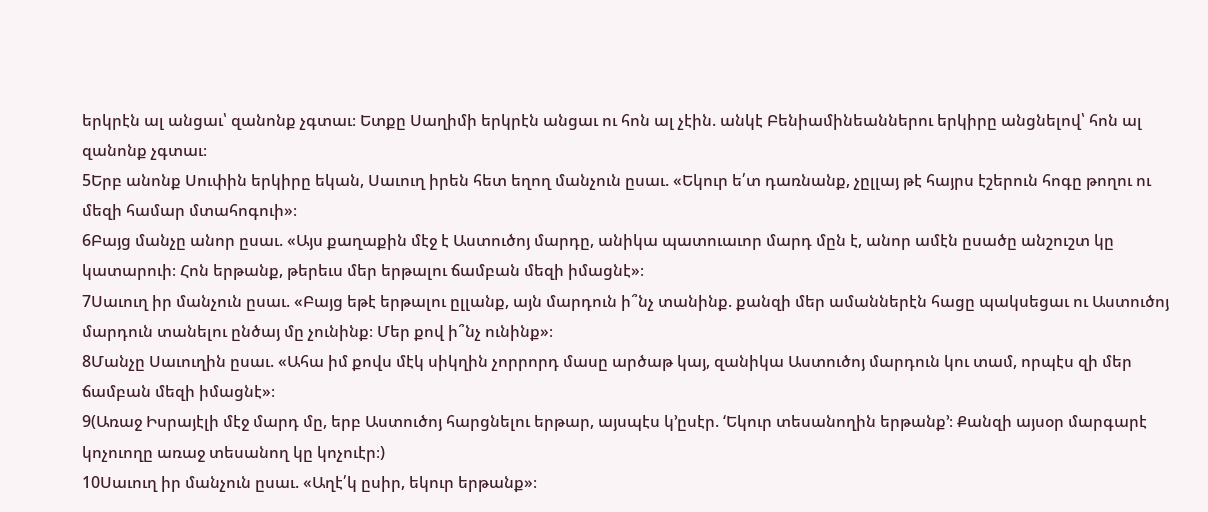երկրէն ալ անցաւ՝ զանոնք չգտաւ։ Ետքը Սաղիմի երկրէն անցաւ ու հոն ալ չէին. անկէ Բենիամինեաններու երկիրը անցնելով՝ հոն ալ զանոնք չգտաւ։
5Երբ անոնք Սուփին երկիրը եկան, Սաւուղ իրեն հետ եղող մանչուն ըսաւ. «Եկուր ե՛տ դառնանք, չըլլայ թէ հայրս էշերուն հոգը թողու ու մեզի համար մտահոգուի»։
6Բայց մանչը անոր ըսաւ. «Այս քաղաքին մէջ է Աստուծոյ մարդը, անիկա պատուաւոր մարդ մըն է, անոր ամէն ըսածը անշուշտ կը կատարուի։ Հոն երթանք, թերեւս մեր երթալու ճամբան մեզի իմացնէ»։
7Սաւուղ իր մանչուն ըսաւ. «Բայց եթէ երթալու ըլլանք, այն մարդուն ի՞նչ տանինք. քանզի մեր ամաններէն հացը պակսեցաւ ու Աստուծոյ մարդուն տանելու ընծայ մը չունինք։ Մեր քով ի՞նչ ունինք»։
8Մանչը Սաւուղին ըսաւ. «Ահա իմ քովս մէկ սիկղին չորրորդ մասը արծաթ կայ, զանիկա Աստուծոյ մարդուն կու տամ, որպէս զի մեր ճամբան մեզի իմացնէ»։
9(Առաջ Իսրայէլի մէջ մարդ մը, երբ Աստուծոյ հարցնելու երթար, այսպէս կ’ըսէր. ‘Եկուր տեսանողին երթանք’։ Քանզի այսօր մարգարէ կոչուողը առաջ տեսանող կը կոչուէր։)
10Սաւուղ իր մանչուն ըսաւ. «Աղէ՛կ ըսիր, եկուր երթանք»։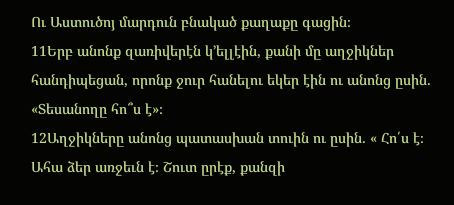Ու Աստուծոյ մարդուն բնակած քաղաքը գացին։
11Երբ անոնք զառիվերէն կ’ելլէին, քանի մը աղջիկներ հանդիպեցան, որոնք ջուր հանելու եկեր էին ու անոնց ըսին. «Տեսանողը հո՞ս է»։
12Աղջիկները անոնց պատասխան տուին ու ըսին. « Հո՛ս է։ Ահա ձեր առջեւն է։ Շուտ ըրէք, քանզի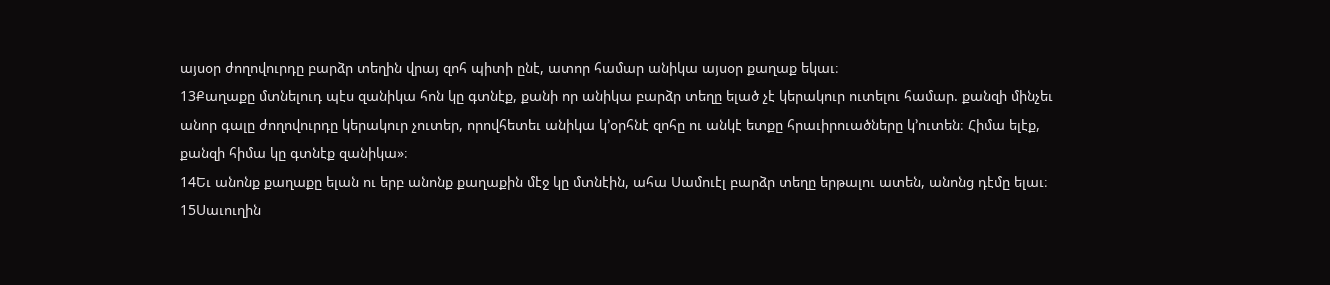այսօր ժողովուրդը բարձր տեղին վրայ զոհ պիտի ընէ, ատոր համար անիկա այսօր քաղաք եկաւ։
13Քաղաքը մտնելուդ պէս զանիկա հոն կը գտնէք, քանի որ անիկա բարձր տեղը ելած չէ կերակուր ուտելու համար. քանզի մինչեւ անոր գալը ժողովուրդը կերակուր չուտեր, որովհետեւ անիկա կ’օրհնէ զոհը ու անկէ ետքը հրաւիրուածները կ’ուտեն։ Հիմա ելէք, քանզի հիմա կը գտնէք զանիկա»։
14Եւ անոնք քաղաքը ելան ու երբ անոնք քաղաքին մէջ կը մտնէին, ահա Սամուէլ բարձր տեղը երթալու ատեն, անոնց դէմը ելաւ։
15Սաւուղին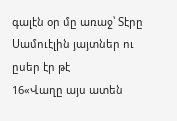գալէն օր մը առաջ՝ Տէրը Սամուէլին յայտներ ու ըսեր էր թէ
16«Վաղը այս ատեն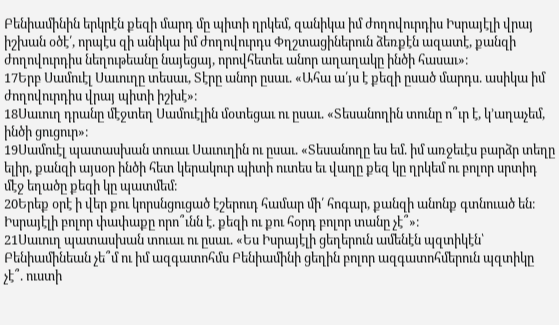Բենիամինին երկրէն քեզի մարդ մը պիտի ղրկեմ, զանիկա իմ ժողովուրդիս Իսրայէլի վրայ իշխան օծէ՛, որպէս զի անիկա իմ ժողովուրդս Փղշտացիներուն ձեռքէն ազատէ, քանզի ժողովուրդիս նեղութեանը նայեցայ, որովհետեւ անոր աղաղակը ինծի հասաւ»։
17Երբ Սամուէլ Սաւուղը տեսաւ, Տէրը անոր ըսաւ. «Ահա ա՛յս է քեզի ըսած մարդս. ասիկա իմ ժողովուրդիս վրայ պիտի իշխէ»։
18Սաւուղ դրանը մէջտեղ Սամուէլին մօտեցաւ ու ըսաւ. «Տեսանողին տունը ո՞ւր է, կ’աղաչեմ, ինծի ցուցուր»։
19Սամուէլ պատասխան տուաւ Սաւուղին ու ըսաւ. «Տեսանողը ես եմ. իմ առջեւէս բարձր տեղը ելիր, քանզի այսօր ինծի հետ կերակուր պիտի ուտես եւ վաղը քեզ կը ղրկեմ ու բոլոր սրտիդ մէջ եղածը քեզի կը պատմեմ։
20Երեք օրէ ի վեր քու կորսնցուցած էշերուդ համար մի՛ հոգար, քանզի անոնք գտնուած են։ Իսրայէլի բոլոր փափաքը որո՞ւնն է. քեզի ու քու հօրդ բոլոր տանը չէ՞»։
21Սաւուղ պատասխան տուաւ ու ըսաւ. «Ես Իսրայէլի ցեղերուն ամենէն պզտիկէն՝ Բենիամինեան չե՞մ ու իմ ազգատոհմս Բենիամինի ցեղին բոլոր ազգատոհմերուն պզտիկը չէ՞. ուստի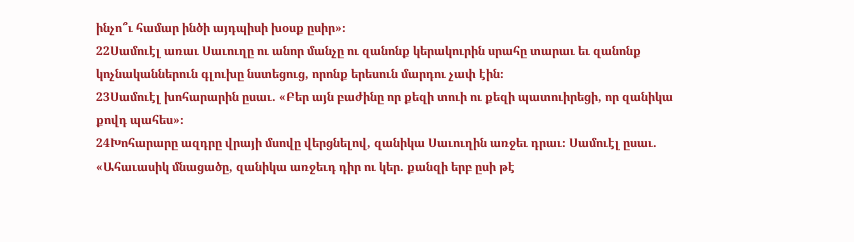ինչո՞ւ համար ինծի այդպիսի խօսք ըսիր»։
22Սամուէլ առաւ Սաւուղը ու անոր մանչը ու զանոնք կերակուրին սրահը տարաւ եւ զանոնք կոչնականներուն գլուխը նստեցուց, որոնք երեսուն մարդու չափ էին։
23Սամուէլ խոհարարին ըսաւ. «Բեր այն բաժինը որ քեզի տուի ու քեզի պատուիրեցի, որ զանիկա քովդ պահես»։
24Խոհարարը ազդրը վրայի մսովը վերցնելով, զանիկա Սաւուղին առջեւ դրաւ։ Սամուէլ ըսաւ. «Ահաւասիկ մնացածը, զանիկա առջեւդ դիր ու կեր. քանզի երբ ըսի թէ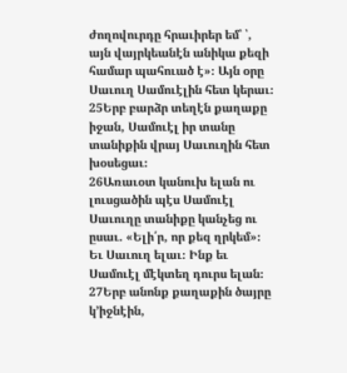ժողովուրդը հրաւիրեր եմ՝ ՝, այն վայրկեանէն անիկա քեզի համար պահուած է»։ Այն օրը Սաւուղ Սամուէլին հետ կերաւ։
25Երբ բարձր տեղէն քաղաքը իջան, Սամուէլ իր տանը տանիքին վրայ Սաւուղին հետ խօսեցաւ։
26Առաւօտ կանուխ ելան ու լուսցածին պէս Սամուէլ Սաւուղը տանիքը կանչեց ու ըսաւ. «Ելի՛ր, որ քեզ ղրկեմ»։ Եւ Սաւուղ ելաւ։ Ինք եւ Սամուէլ մէկտեղ դուրս ելան։
27Երբ անոնք քաղաքին ծայրը կ’իջնէին,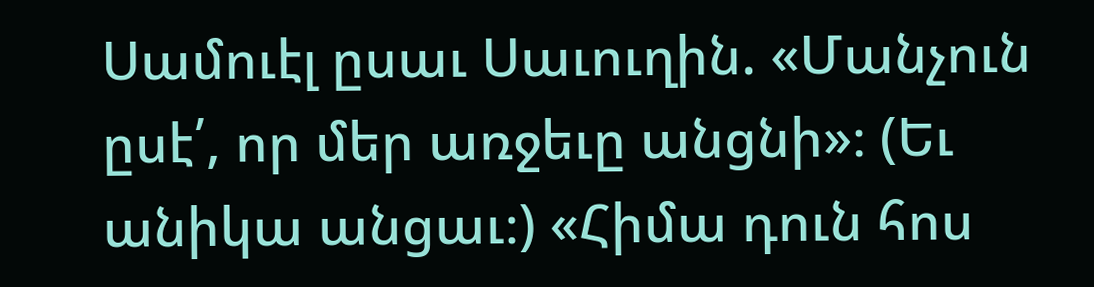Սամուէլ ըսաւ Սաւուղին. «Մանչուն ըսէ՛, որ մեր առջեւը անցնի»։ (Եւ անիկա անցաւ։) «Հիմա դուն հոս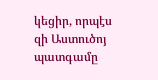կեցիր, որպէս զի Աստուծոյ պատգամը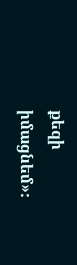քեզի իմացնեմ»։